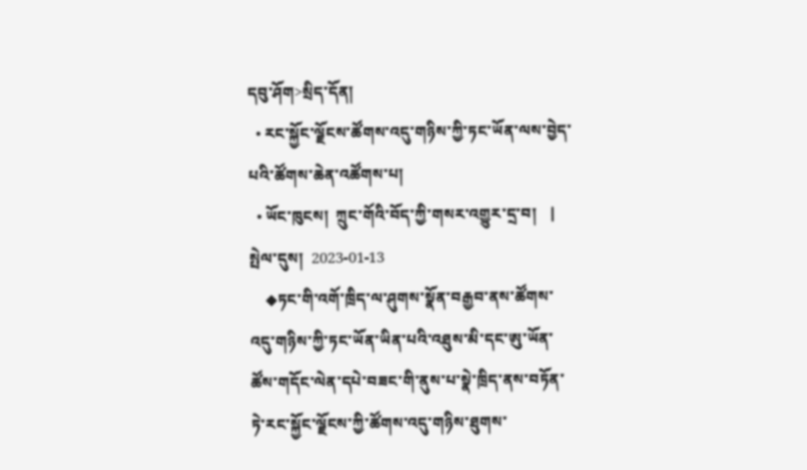དབུ་ཤོག>སྲིད་དོན།
  • རང་སྐྱོང་ལྗོངས་ཚོགས་འདུ་གཉིས་ཀྱི་ཏང་ཡོན་ལས་བྱེད་པའི་ཚོགས་ཆེན་འཚོགས་པ།
  • ཡོང་ཁུངས།  ཀྲུང་གོའི་བོད་ཀྱི་གསར་འགྱུར་དྲ་བ།   |     སྤེལ་དུས།  2023-01-13
    ◆ཏང་གི་འགོ་ཁྲིད་ལ་ཤུགས་སྣོན་བརྒྱབ་ནས་ཚོགས་འདུ་གཉིས་ཀྱི་ཏང་ཡོན་ཡིན་པའི་འཐུས་མི་དང་ཨུ་ཡོན་ཚོས་གདོང་ལེན་དཔེ་བཟང་གི་ནུས་པ་སྣེ་ཁྲིད་ནས་བཏོན་ཏེ་རང་སྐྱོང་ལྗོངས་ཀྱི་ཚོགས་འདུ་གཉིས་ཐུགས་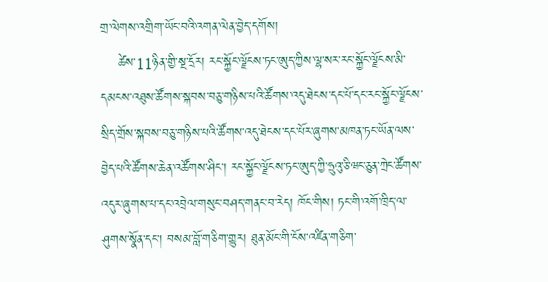གྲ་ལེགས་འགྲིག་ཡོང་བའི་འགན་ལེན་བྱེད་དགོས།
    ཚེས་11ཉིན་གྱི་སྔ་དྲོར། རང་སྐྱོང་ལྗོངས་ཏང་ཨུད་ཀྱིས་ལྷ་སར་རང་སྐྱོང་ལྗོངས་མི་དམངས་འཐུས་ཚོགས་སྐབས་བཅུ་གཉིས་པའི་ཚོགས་འདུ་ཐེངས་དང་པོ་དང་རང་སྐྱོང་ལྗོངས་སྲིད་གྲོས་སྐབས་བཅུ་གཉིས་པའི་ཚོགས་འདུ་ཐེངས་དང་པོར་ཞུགས་མཁན་ཏང་ཡོན་ལས་བྱེད་པའི་ཚོགས་ཆེན་འཚོགས་ཤིང་། རང་སྐྱོང་ལྗོངས་ཏང་ཨུད་ཀྱི་ཧྲུའུ་ཅི་ཝང་ཅུན་ཀྲེང་ཚོགས་འདུར་ཞུགས་པ་དང་འབྲེལ་གསུང་བཤད་གནང་བ་རེད། ཁོང་གིས། ཏང་གི་འགོ་ཁྲིད་ལ་ཤུགས་སྣོན་དང་། བསམ་བློ་གཅིག་གྱུར། ཐུན་མོང་གི་ངོས་འཛིན་གཅིག་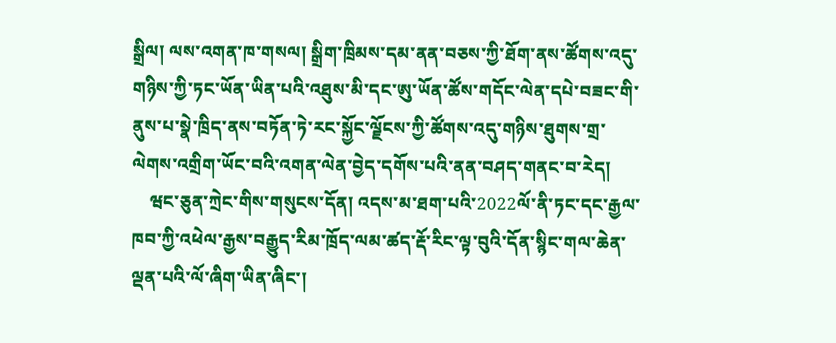སྒྲིལ། ལས་འགན་ཁ་གསལ། སྒྲིག་ཁྲིམས་དམ་ནན་བཅས་ཀྱི་ཐོག་ནས་ཚོགས་འདུ་གཉིས་ཀྱི་ཏང་ཡོན་ཡིན་པའི་འཐུས་མི་དང་ཨུ་ཡོན་ཚོས་གདོང་ལེན་དཔེ་བཟང་གི་ནུས་པ་སྣེ་ཁྲིད་ནས་བཏོན་ཏེ་རང་སྐྱོང་ལྗོངས་ཀྱི་ཚོགས་འདུ་གཉིས་ཐུགས་གྲ་ལེགས་འགྲིག་ཡོང་བའི་འགན་ལེན་བྱེད་དགོས་པའི་ནན་བཤད་གནང་བ་རེད།
    ཝང་ཅུན་ཀྲེང་གིས་གསུངས་དོན། འདས་མ་ཐག་པའི་2022ལོ་ནི་ཏང་དང་རྒྱལ་ཁབ་ཀྱི་འཕེལ་རྒྱས་བརྒྱུད་རིམ་ཁྲོད་ལམ་ཚད་རྡོ་རིང་ལྟ་བུའི་དོན་སྙིང་གལ་ཆེན་ལྡན་པའི་ལོ་ཞིག་ཡིན་ཞིང་།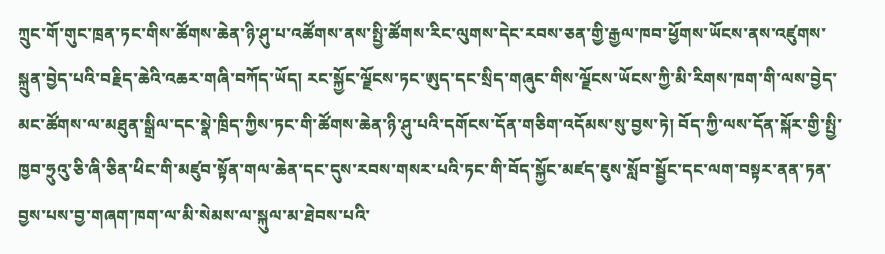ཀྲུང་གོ་གུང་ཁྲན་ཏང་གིས་ཚོགས་ཆེན་ཉི་ཤུ་པ་འཚོགས་ནས་སྤྱི་ཚོགས་རིང་ལུགས་དེང་རབས་ཅན་གྱི་རྒྱལ་ཁབ་ཕྱོགས་ཡོངས་ནས་འཛུགས་སྐྲུན་བྱེད་པའི་བརྗིད་ཆེའི་འཆར་གཞི་བཀོད་ཡོད། རང་སྐྱོང་ལྗོངས་ཏང་ཨུད་དང་སྲིད་གཞུང་གིས་ལྗོངས་ཡོངས་ཀྱི་མི་རིགས་ཁག་གི་ལས་བྱེད་མང་ཚོགས་ལ་མཐུན་སྒྲིལ་དང་སྣེ་ཁྲིད་ཀྱིས་ཏང་གི་ཚོགས་ཆེན་ཉི་ཤུ་པའི་དགོངས་དོན་གཅིག་འདོམས་སུ་བྱས་ཏེ། བོད་ཀྱི་ལས་དོན་སྐོར་གྱི་སྤྱི་ཁྱབ་ཧྲུའུ་ཅི་ཞི་ཅིན་ཕིང་གི་མཛུབ་སྟོན་གལ་ཆེན་དང་དུས་རབས་གསར་པའི་ཏང་གི་བོད་སྐྱོང་མཛད་ཇུས་སློབ་སྦྱོང་དང་ལག་བསྟར་ནན་ཏན་བྱས་པས་བྱ་གཞག་ཁག་ལ་མི་སེམས་ལ་སྐུལ་མ་ཐེབས་པའི་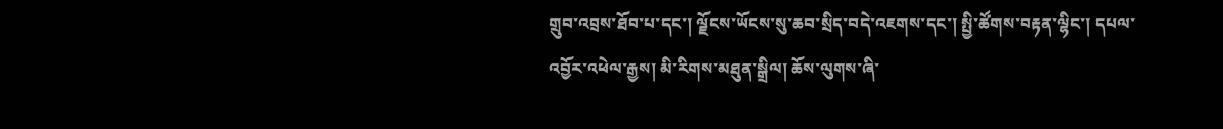གྲུབ་འབྲས་ཐོབ་པ་དང་། ལྗོངས་ཡོངས་སུ་ཆབ་སྲིད་བདེ་འཇགས་དང་། སྤྱི་ཚོགས་བརྟན་ལྷིང་། དཔལ་འབྱོར་འཕེལ་རྒྱས། མི་རིགས་མཐུན་སྒྲིལ། ཆོས་ལུགས་ཞི་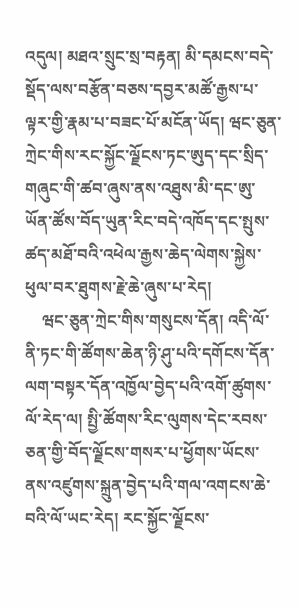འདུལ། མཐའ་སྲུང་སྲ་བརྟན། མི་དམངས་བདེ་སྡོད་ལས་བརྩོན་བཅས་དབྱར་མཚོ་རྒྱས་པ་ལྟར་གྱི་རྣམ་པ་བཟང་པོ་མངོན་ཡོད། ཝང་ཅུན་ཀྲེང་གིས་རང་སྐྱོང་ལྗོངས་ཏང་ཨུད་དང་སྲིད་གཞུང་གི་ཚབ་ཞུས་ནས་འཐུས་མི་དང་ཨུ་ཡོན་ཚོས་བོད་ཡུན་རིང་བདེ་འཁོད་དང་སྤུས་ཚད་མཐོ་བའི་འཕེལ་རྒྱས་ཆེད་ལེགས་སྐྱེས་ཕུལ་བར་ཐུགས་རྗེ་ཆེ་ཞུས་པ་རེད།
    ཝང་ཅུན་ཀྲེང་གིས་གསུངས་དོན། འདི་ལོ་ནི་ཏང་གི་ཚོགས་ཆེན་ཉི་ཤུ་པའི་དགོངས་དོན་ལག་བསྟར་དོན་འཁྱོལ་བྱེད་པའི་འགོ་ཚུགས་ལོ་རེད་ལ། སྤྱི་ཚོགས་རིང་ལུགས་དེང་རབས་ཅན་གྱི་བོད་ལྗོངས་གསར་པ་ཕྱོགས་ཡོངས་ནས་འཛུགས་སྐྲུན་བྱེད་པའི་གལ་འགངས་ཆེ་བའི་ལོ་ཡང་རེད། རང་སྐྱོང་ལྗོངས་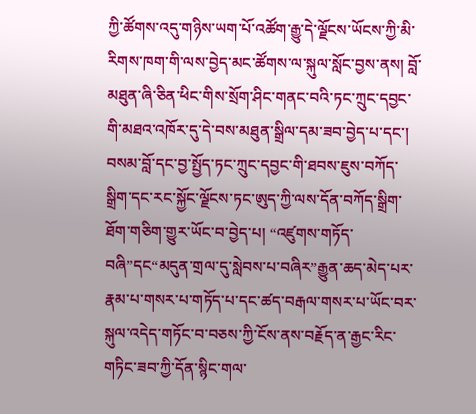ཀྱི་ཚོགས་འདུ་གཉིས་ཡག་པོ་འཚོག་རྒྱུ་དེ་ལྗོངས་ཡོངས་ཀྱི་མི་རིགས་ཁག་གི་ལས་བྱེད་མང་ཚོགས་ལ་སྐུལ་སློང་བྱས་ནས། བློ་མཐུན་ཞི་ཅིན་ཕིང་གིས་སྲོག་ཤིང་གནང་བའི་ཏང་ཀྲུང་དབྱང་གི་མཐའ་འཁོར་དུ་དེ་བས་མཐུན་སྒྲིལ་དམ་ཟབ་བྱེད་པ་དང་། བསམ་བློ་དང་བྱ་སྤྱོད་ཏང་ཀྲུང་དབྱང་གི་ཐབས་ཇུས་བཀོད་སྒྲིག་དང་རང་སྐྱོང་ལྗོངས་ཏང་ཨུད་ཀྱི་ལས་དོན་བཀོད་སྒྲིག་ཐོག་གཅིག་གྱུར་ཡོང་བ་བྱེད་པ། “འཛུགས་གཏོད་བཞི”དང“མདུན་གྲལ་དུ་སླེབས་པ་བཞིར”རྒྱུན་ཆད་མེད་པར་རྣམ་པ་གསར་པ་གཏོད་པ་དང་ཚད་བརྒལ་གསར་པ་ཡོང་བར་སྐུལ་འདེད་གཏོང་བ་བཅས་ཀྱི་ངོས་ནས་བརྗོད་ན་རྒྱང་རིང་གཏིང་ཟབ་ཀྱི་དོན་སྙིང་གལ་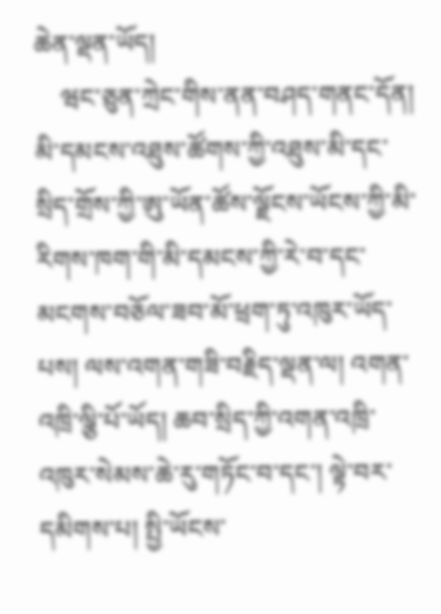ཆེན་ལྡན་ཡོད།
    ཝང་ཅུན་ཀྲེང་གིས་ནན་བཤད་གནང་དོན། མི་དམངས་འཐུས་ཚོགས་ཀྱི་འཐུས་མི་དང་སྲིད་གྲོས་ཀྱི་ཨུ་ཡོན་ཚོས་ལྗོངས་ཡོངས་ཀྱི་མི་རིགས་ཁག་གི་མི་དམངས་ཀྱི་རེ་བ་དང་མངགས་བཅོལ་ཟབ་མོ་ཕྲག་ཏུ་འཁུར་ཡོད་པས། ལས་འགན་གཟི་བརྗིད་ལྡན་ལ། འགན་འཁྲི་ལྕི་པོ་ཡོད། ཆབ་སྲིད་ཀྱི་འགན་འཁྲི་འཁུར་སེམས་ཆེ་རུ་གཏོང་བ་དང་། ལྟེ་བར་དམིགས་པ། སྤྱི་ཡོངས་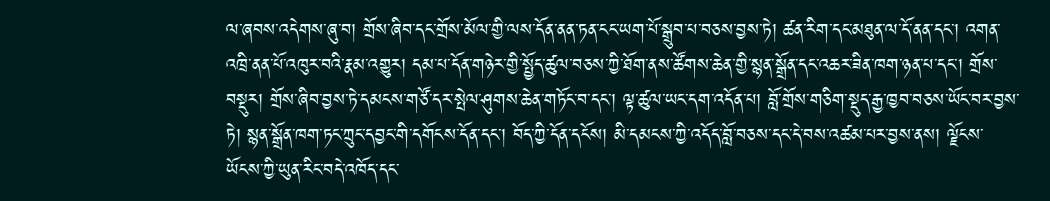ལ་ཞབས་འདེགས་ཞུ་བ། གྲོས་ཞིབ་དང་གྲོས་མོལ་གྱི་ལས་དོན་ནན་ཏན་ངང་ཡག་པོ་སྒྲུབ་པ་བཅས་བྱས་ཏེ། ཚན་རིག་དང་མཐུན་ལ་དོ་ནན་དང་། འགན་འཁྲི་ནན་པོ་འཁུར་བའི་རྣམ་འགྱུར། དམ་པ་དོན་གཉེར་གྱི་སྤྱོད་ཚུལ་བཅས་ཀྱི་ཐོག་ནས་ཚོགས་ཆེན་གྱི་སྙན་སྒྲོན་དང་འཆར་ཟིན་ཁག་ཉན་པ་དང་། གྲོས་བསྡུར། གྲོས་ཞིབ་བྱས་ཏེ་དམངས་གཙོ་དར་སྤེལ་ཤུགས་ཆེན་གཏོང་བ་དང་། ལྟ་ཚུལ་ཡང་དག་འདོན་པ། བློ་གྲོས་གཅིག་སྡུད་རྒྱ་ཁྱབ་བཅས་ཡོང་བར་བྱས་ཏེ། སྙན་སྒྲོན་ཁག་ཏང་ཀྲུང་དབྱང་གི་དགོངས་དོན་དང་། བོད་ཀྱི་དོན་དངོས། མི་དམངས་ཀྱི་འདོད་བློ་བཅས་དང་དེ་བས་འཚམ་པར་བྱས་ནས། ལྗོངས་ཡོངས་ཀྱི་ཡུན་རིང་བདེ་འཁོད་དང་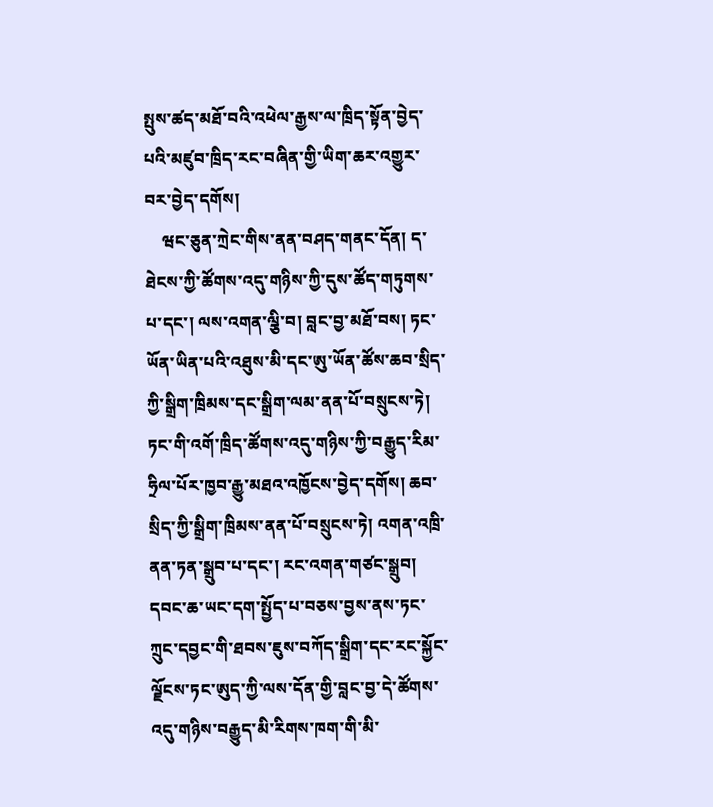སྤུས་ཚད་མཐོ་བའི་འཕེལ་རྒྱས་ལ་ཁྲིད་སྟོན་བྱེད་པའི་མཛུབ་ཁྲིད་རང་བཞིན་གྱི་ཡིག་ཆར་འགྱུར་བར་བྱེད་དགོས།
    ཝང་ཅུན་ཀྲེང་གིས་ནན་བཤད་གནང་དོན། ད་ཐེངས་ཀྱི་ཚོགས་འདུ་གཉིས་ཀྱི་དུས་ཚོད་གཏུགས་པ་དང་། ལས་འགན་ལྕི་བ། བླང་བྱ་མཐོ་བས། ཏང་ཡོན་ཡིན་པའི་འཐུས་མི་དང་ཨུ་ཡོན་ཚོས་ཆབ་སྲིད་ཀྱི་སྒྲིག་ཁྲིམས་དང་སྒྲིག་ལམ་ནན་པོ་བསྲུངས་ཏེ། ཏང་གི་འགོ་ཁྲིད་ཚོགས་འདུ་གཉིས་ཀྱི་བརྒྱུད་རིམ་ཧྲིལ་པོར་ཁྱབ་རྒྱུ་མཐའ་འཁྱོངས་བྱེད་དགོས། ཆབ་སྲིད་ཀྱི་སྒྲིག་ཁྲིམས་ནན་པོ་བསྲུངས་ཏེ། འགན་འཁྲི་ནན་ཏན་སྒྲུབ་པ་དང་། རང་འགན་གཙང་སྒྲུབ། དབང་ཆ་ཡང་དག་སྤྱོད་པ་བཅས་བྱས་ནས་ཏང་ཀྲུང་དབྱང་གི་ཐབས་ཇུས་བཀོད་སྒྲིག་དང་རང་སྐྱོང་ལྗོངས་ཏང་ཨུད་ཀྱི་ལས་དོན་གྱི་བླང་བྱ་དེ་ཚོགས་འདུ་གཉིས་བརྒྱུད་མི་རིགས་ཁག་གི་མི་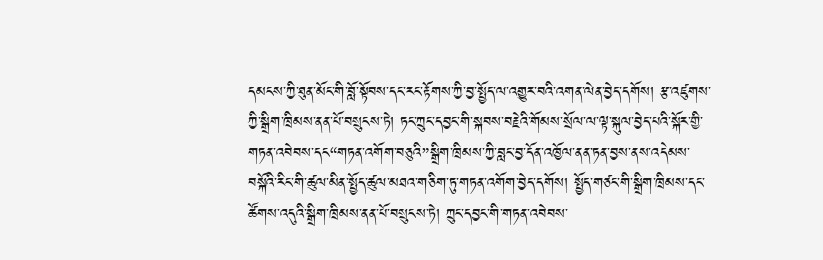དམངས་ཀྱི་ཐུན་མོང་གི་བློ་སྟོབས་དང་རང་རྟོགས་ཀྱི་བྱ་སྤྱོད་ལ་འགྱུར་བའི་འགན་ལེན་བྱེད་དགོས། རྩ་འཛུགས་ཀྱི་སྒྲིག་ཁྲིམས་ནན་པོ་བསྲུངས་ཏེ། ཏང་ཀྲུང་དབྱང་གི་སྐབས་བརྗེའི་གོམས་སྲོལ་ལ་ལྟ་སྐུལ་བྱེད་པའི་སྐོར་གྱི་གཏན་འབེབས་དང“གཏན་འགོག་བཅུའི”སྒྲིག་ཁྲིམས་ཀྱི་བླང་བྱ་དོན་འཁྱོལ་ནན་ཏན་བྱས་ནས་འདེམས་བསྐོའི་རིང་གི་ཚུལ་མིན་སྤྱོད་ཚུལ་མཐའ་གཅིག་ཏུ་གཏན་འགོག་བྱེད་དགོས། སྤྱོད་གཙང་གི་སྒྲིག་ཁྲིམས་དང་ཚོགས་འདུའི་སྒྲིག་ཁྲིམས་ནན་པོ་བསྲུངས་ཏེ། ཀྲུང་དབྱང་གི་གཏན་འབེབས་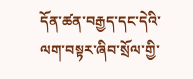དོན་ཚན་བརྒྱད་དང་དེའི་ལག་བསྟར་ཞིབ་སྲོལ་གྱི་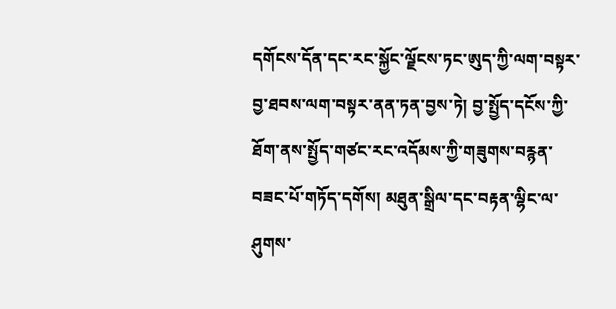དགོངས་དོན་དང་རང་སྐྱོང་ལྗོངས་ཏང་ཨུད་ཀྱི་ལག་བསྟར་བྱ་ཐབས་ལག་བསྟར་ནན་ཏན་བྱས་ཏེ། བྱ་སྤྱོད་དངོས་ཀྱི་ཐོག་ནས་སྤྱོད་གཙང་རང་འདོམས་ཀྱི་གཟུགས་བརྙན་བཟང་པོ་གཏོད་དགོས། མཐུན་སྒྲིལ་དང་བརྟན་ལྷིང་ལ་ཤུགས་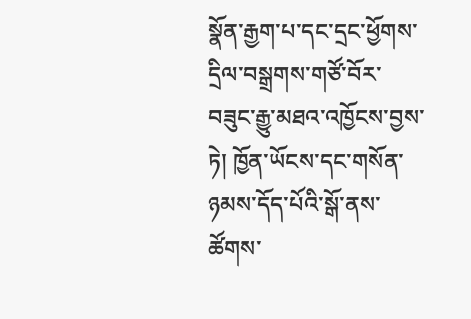སྣོན་རྒྱག་པ་དང་དྲང་ཕྱོགས་དྲིལ་བསྒྲགས་གཙོ་བོར་བཟུང་རྒྱུ་མཐའ་འཁྱོངས་བྱས་ཏེ། ཁྱོན་ཡོངས་དང་གསོན་ཉམས་དོད་པོའི་སྒོ་ནས་ཚོགས་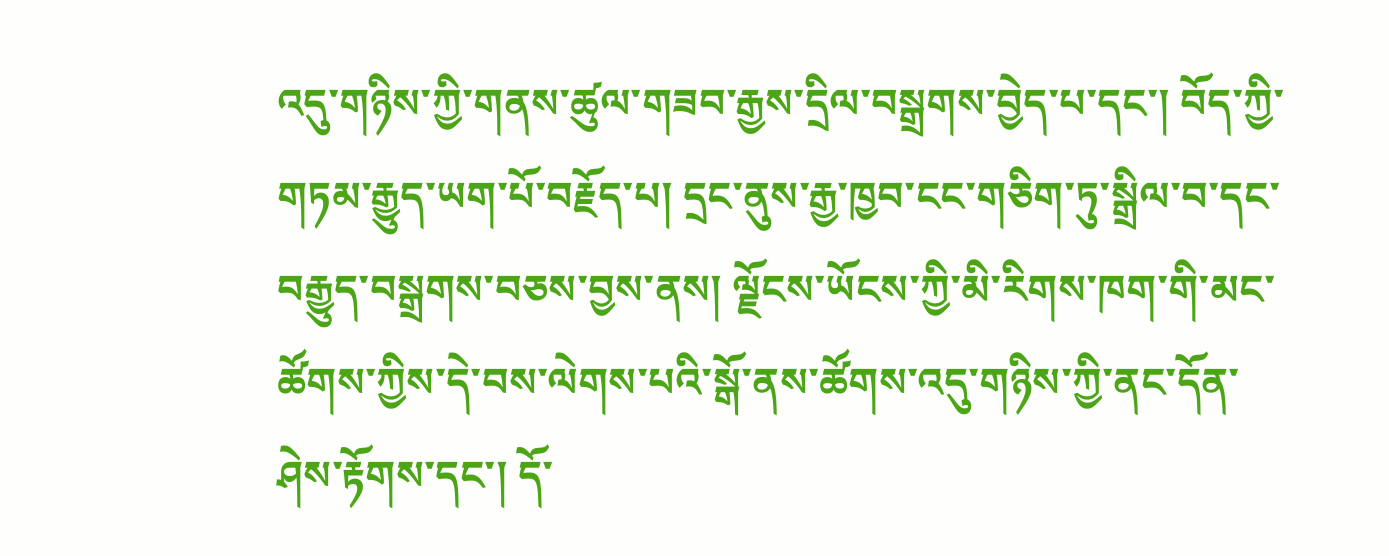འདུ་གཉིས་ཀྱི་གནས་ཚུལ་གཟབ་རྒྱས་དྲིལ་བསྒྲགས་བྱེད་པ་དང་། བོད་ཀྱི་གཏམ་རྒྱུད་ཡག་པོ་བརྗོད་པ། དྲང་ནུས་རྒྱ་ཁྱབ་ངང་གཅིག་ཏུ་སྒྲིལ་བ་དང་བརྒྱུད་བསྒྲགས་བཅས་བྱས་ནས། ལྗོངས་ཡོངས་ཀྱི་མི་རིགས་ཁག་གི་མང་ཚོགས་ཀྱིས་དེ་བས་ལེགས་པའི་སྒོ་ནས་ཚོགས་འདུ་གཉིས་ཀྱི་ནང་དོན་ཤེས་རྟོགས་དང་། དོ་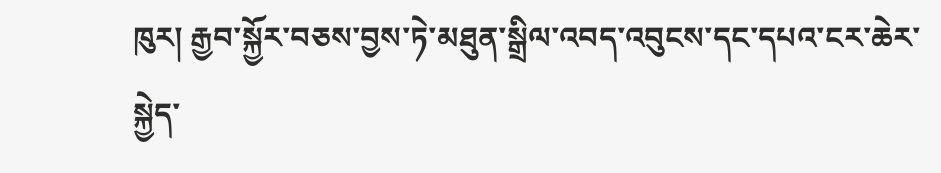ཁུར། རྒྱབ་སྐྱོར་བཅས་བྱས་ཏེ་མཐུན་སྒྲིལ་འབད་འབུངས་དང་དཔའ་ངར་ཆེར་སྐྱེད་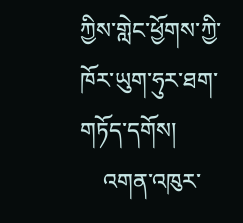ཀྱིས་གླེང་ཕྱོགས་ཀྱི་ཁོར་ཡུག་ཧུར་ཐག་གཏོད་དགོས།
    འགན་འཁུར་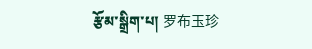རྩོམ་སྒྲིག་པ། 罗布玉珍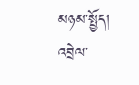མཉམ་སྤྱོད།
འབྲེལ་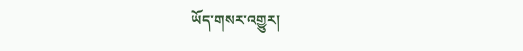ཡོད་གསར་འགྱུར།